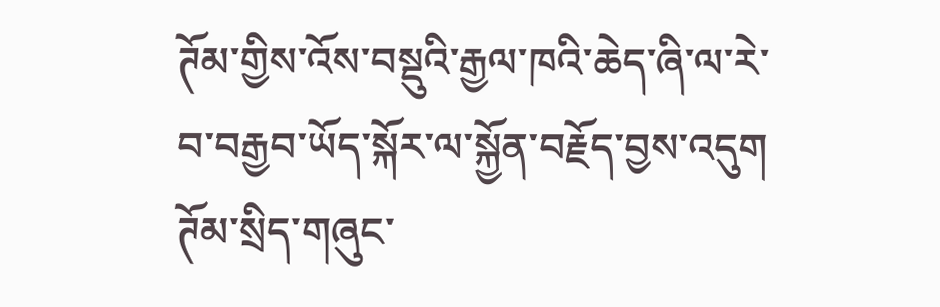ཊོམ་གྱིས་འོས་བསྡུའི་རྒྱལ་ཁའི་ཆེད་ཞི་ལ་རེ་བ་བརྒྱབ་ཡོད་སྐོར་ལ་སྐྱོན་བརྗོད་བྱས་འདུག
ཊོམ་སྲིད་གཞུང་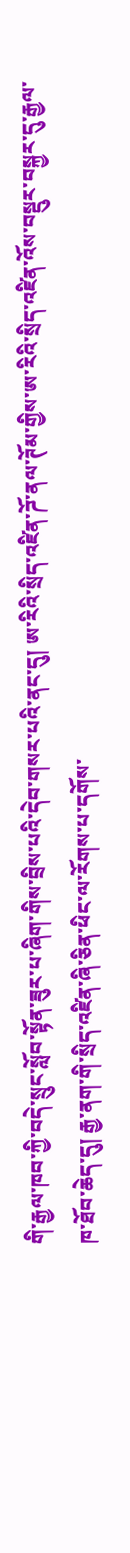གི་རྒྱལ་ཁབ་ཀྱི་བདེ་སྲུང་སློབ་སྟོན་ཟུར་པ་ཞིག་གིས་བྲིས་པའི་དེབ་གསར་པའི་ནང་དུ། ཨ་རིའི་སྲིད་འཛིན་ཌོ་ནལ་ཊོམ་གྱིས་ཨ་རིའི་སྲིད་འཛིན་འོས་བསྡུར་བསྐྱར་དུ་རྒྱལ་ཁ་ཐོབ་ཆེད་དུ། རྒྱ་ནག་གི་སྲིད་འཛིན་ཞི་ཅིན་ཕིང་ལ་རོགས་པ་དགོས་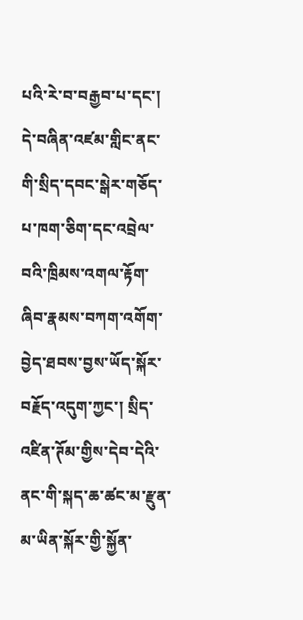པའི་རེ་བ་བརྒྱབ་པ་དང་། དེ་བཞིན་འཛམ་གླིང་ནང་གི་སྲིད་དབང་སྒེར་གཅོད་པ་ཁག་ཅིག་དང་འབྲེལ་བའི་ཁྲིམས་འགལ་རྟོག་ཞིབ་རྣམས་བཀག་འགོག་བྱེད་ཐབས་བྱས་ཡོད་སྐོར་བརྗོད་འདུག་ཀྱང་། སྲིད་འཛིན་ཊོམ་གྱིས་དེབ་དེའི་ནང་གི་སྐད་ཆ་ཚང་མ་རྫུན་མ་ཡིན་སྐོར་གྱི་སྐྱོན་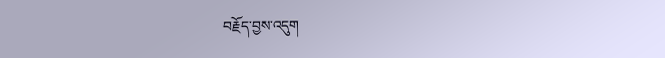བརྗོད་བྱས་འདུག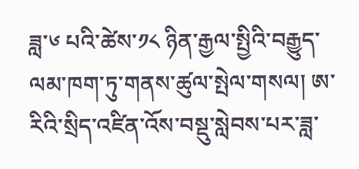ཟླ་༦ པའི་ཚེས་༡༨ ཉིན་རྒྱལ་སྤྱིའི་བརྒྱུད་ལམ་ཁག་ཏུ་གནས་ཚུལ་སྤེལ་གསལ། ཨ་རིའི་སྲིད་འཛིན་འོས་བསྡུ་སླེབས་པར་ཟླ་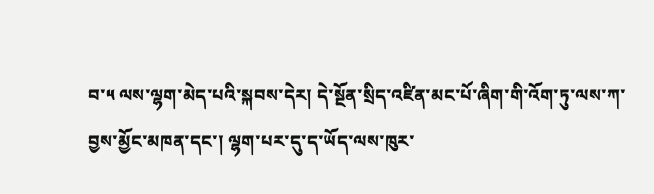བ་༥ ལས་ལྷག་མེད་པའི་སྐབས་དེར། དེ་སྔོན་སྲིད་འཛིན་མང་པོ་ཞིག་གི་འོག་ཏུ་ལས་ཀ་བྱས་མྱོང་མཁན་དང་། ལྷག་པར་དུ་ད་ཡོད་ལས་ཁུར་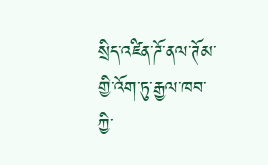སྲིད་འཛིན་ཌོ་ནལ་ཊོམ་གྱི་འོག་ཏུ་རྒྱལ་ཁབ་ཀྱི་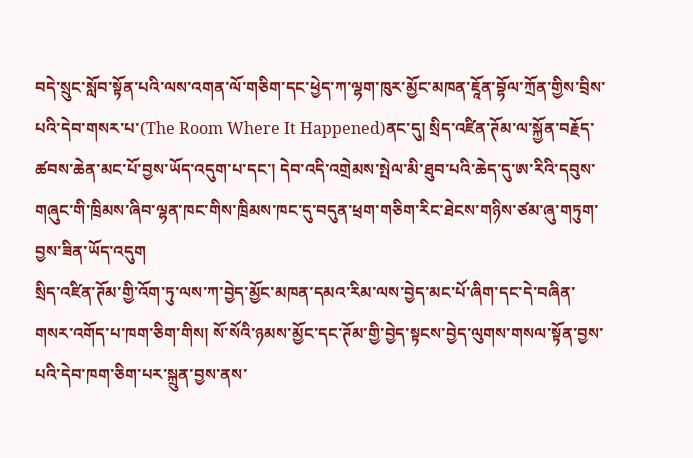བདེ་སྲུང་སློབ་སྟོན་པའི་ལས་འགན་ལོ་གཅིག་དང་ཕྱེད་ཀ་ལྷག་ཁུར་མྱོང་མཁན་ཇཱོན་བྷོལ་ཀྲོན་གྱིས་བྲིས་པའི་དེབ་གསར་པ་(The Room Where It Happened)ནང་དུ། སྲིད་འཛིན་ཊོམ་ལ་སྐྱོན་བརྗོད་ཚབས་ཆེན་མང་པོ་བྱས་ཡོད་འདུག་པ་དང་། དེབ་འདི་འགྲེམས་སྤེལ་མི་ཐུབ་པའི་ཆེད་དུ་ཨ་རིའི་དབུས་གཞུང་གི་ཁྲིམས་ཞིབ་ལྷན་ཁང་གིས་ཁྲིམས་ཁང་དུ་བདུན་ཕྲག་གཅིག་རིང་ཐེངས་གཉིས་ཙམ་ཞུ་གཏུག་བྱས་ཟིན་ཡོད་འདུག
སྲིད་འཛིན་ཊོམ་གྱི་འོག་ཏུ་ལས་ཀ་བྱེད་མྱོང་མཁན་དམའ་རིམ་ལས་བྱེད་མང་པོ་ཞིག་དང་དེ་བཞིན་གསར་འགོད་པ་ཁག་ཅིག་གིས། སོ་སོའི་ཉམས་མྱོང་དང་ཊོམ་གྱི་བྱེད་སྟངས་བྱེད་ལུགས་གསལ་སྟོན་བྱས་པའི་དེབ་ཁག་ཅིག་པར་སྐྲུན་བྱས་ནས་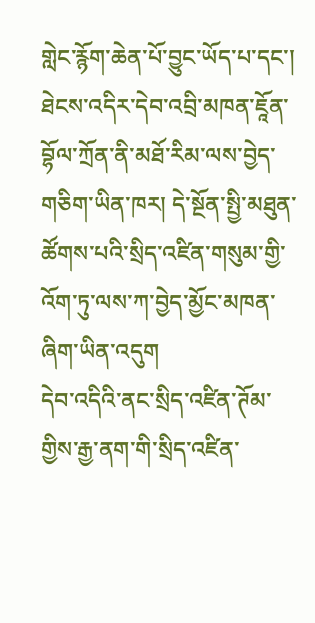གླེང་རྙོག་ཆེན་པོ་བྱུང་ཡོད་པ་དང་། ཐེངས་འདིར་དེབ་འབྲི་མཁན་ཇཱོན་བྷོལ་ཀྲོན་ནི་མཐོ་རིམ་ལས་བྱེད་གཅིག་ཡིན་ཁར། དེ་སྔོན་སྤྱི་མཐུན་ཚོགས་པའི་སྲིད་འཛིན་གསུམ་གྱི་འོག་ཏུ་ལས་ཀ་བྱེད་མྱོང་མཁན་ཞིག་ཡིན་འདུག
དེབ་འདིའི་ནང་སྲིད་འཛིན་ཊོམ་གྱིས་རྒྱ་ནག་གི་སྲིད་འཛིན་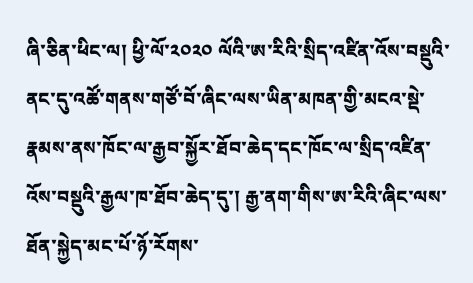ཞི་ཅིན་ཕིང་ལ། ཕྱི་ལོ་༢༠༢༠ ལོའི་ཨ་རིའི་སྲིད་འཛིན་འོས་བསྡུའི་ནང་དུ་འཚོ་གནས་གཙོ་བོ་ཞིང་ལས་ཡིན་མཁན་གྱི་མངའ་སྡེ་རྣམས་ནས་ཁོང་ལ་རྒྱབ་སྐྱོར་ཐོབ་ཆེད་དང་ཁོང་ལ་སྲིད་འཛིན་འོས་བསྡུའི་རྒྱལ་ཁ་ཐོབ་ཆེད་དུ་། རྒྱ་ནག་གིས་ཨ་རིའི་ཞིང་ལས་ཐོན་སྐྱེད་མང་པོ་ཉོ་རོགས་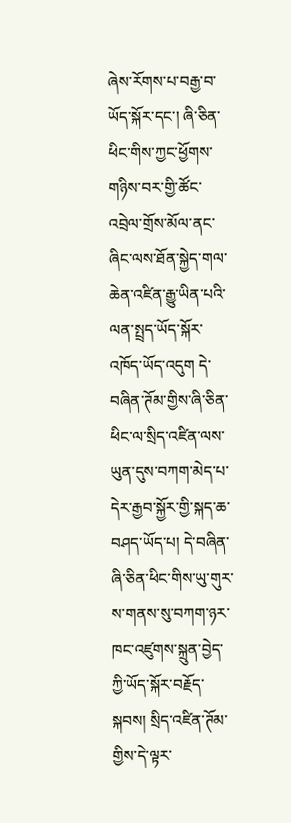ཞེས་རོགས་པ་བརྒྱ་བ་ཡོད་སྐོར་དང་། ཞི་ཅིན་ཕིང་གིས་ཀྱང་ཕྱོགས་གཉིས་བར་གྱི་ཚོང་འབྲེལ་གྲོས་མོལ་ནང་ཞིང་ལས་ཐོན་སྐྱེད་གལ་ཆེན་འཛིན་རྒྱུ་ཡིན་པའི་ལན་སྤྲད་ཡོད་སྐོར་འཁོད་ཡོད་འདུག དེ་བཞིན་ཊོམ་གྱིས་ཞི་ཅིན་ཕིང་ལ་སྲིད་འཛིན་ལས་ཡུན་དུས་བཀག་མེད་པ་དེར་རྒྱབ་སྐྱོར་གྱི་སྐད་ཆ་བཤད་ཡོད་པ། དེ་བཞིན་ཞི་ཅིན་ཕིང་གིས་ཡུ་གུར་ས་གནས་སུ་བཀག་ཉར་ཁང་འཛུགས་སྐྲུན་བྱེད་ཀྱི་ཡོད་སྐོར་བརྗོད་སྐབས། སྲིད་འཛིན་ཊོམ་གྱིས་དེ་ལྟར་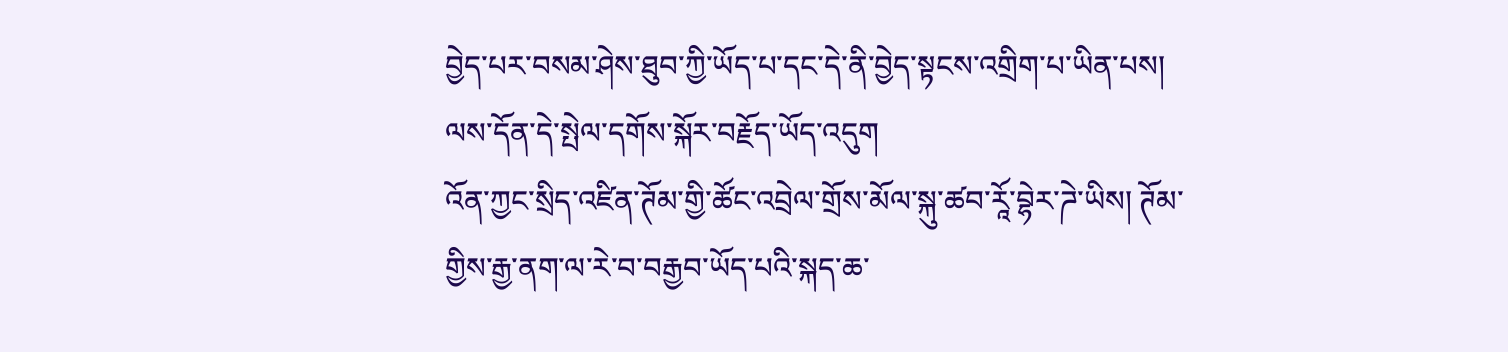བྱེད་པར་བསམ་ཤེས་ཐུབ་ཀྱི་ཡོད་པ་དང་དེ་ནི་བྱེད་སྟངས་འགྲིག་པ་ཡིན་པས། ལས་དོན་དེ་སྤེལ་དགོས་སྐོར་བརྗོད་ཡོད་འདུག
འོན་ཀྱང་སྲིད་འཛིན་ཊོམ་གྱི་ཚོང་འབྲེལ་གྲོས་མོལ་སྐུ་ཚབ་རཱོ་བྷེར་ཌེ་ཡིས། ཊོམ་གྱིས་རྒྱ་ནག་ལ་རེ་བ་བརྒྱབ་ཡོད་པའི་སྐད་ཆ་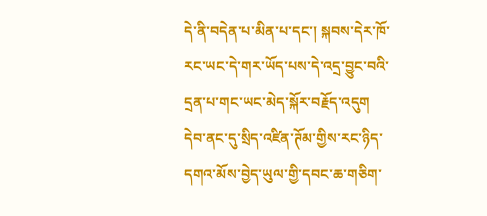དེ་ནི་བདེན་པ་མིན་པ་དང་། སྐབས་དེར་ཁོ་རང་ཡང་དེ་གར་ཡོད་པས་དེ་འདྲ་བྱུང་བའི་དྲན་པ་གང་ཡང་མེད་སྐོར་བརྗོད་འདུག
དེབ་ནང་དུ་སྲིད་འཛིན་ཊོམ་གྱིས་རང་ཉིད་དགའ་མོས་བྱེད་ཡུལ་གྱི་དབང་ཆ་གཅིག་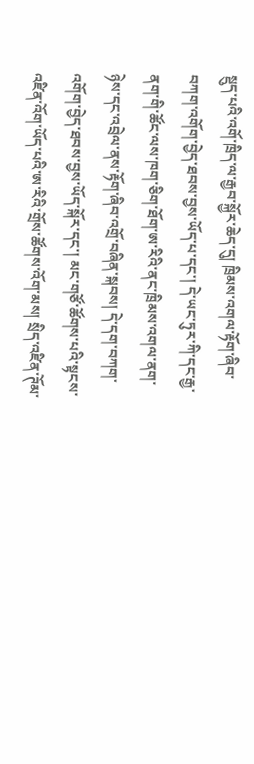སྡུད་པའི་འགོ་ཁྲིད་ལ་རྒྱབ་སྐྱོར་ཆེད་དུ། ཁྲིམས་འགལ་རྟོག་ཞིབ་བཀག་འགོག་བྱེད་ཐབས་བྱས་ཡོད་པ་དང་། དེ་ཡང་ཏུར་ཀི་དང་རྒྱ་ནག་གི་ཚོང་ལས་ཁག་ཅིག་ཐོག་ཨ་རིའི་ནང་ཁྲིམས་འགལ་ནག་ཉེས་དང་འབྲེལ་ནས་རྟོག་ཞིབ་འགྲོ་བཞིན་སྐབས། དེ་དག་བཀག་འགོག་བྱེད་ཐབས་བྱས་ཡོད་སྐོར་དང་། མང་གཙོ་ཚོགས་པའི་སྟངས་འཛིན་འོག་ཡོད་པའི་ཨ་རིའི་གྲོས་ཚོགས་འོག་མས། སྲིད་འཛིན་ཊོམ་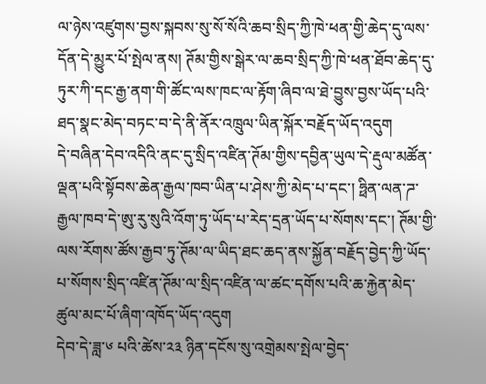ལ་ཉེས་འཛུགས་བྱས་སྐབས་སུ་སོ་སོའི་ཆབ་སྲིད་ཀྱི་ཁེ་ཕན་གྱི་ཆེད་དུ་ལས་དོན་དེ་མྱུར་པོ་སྤེལ་ནས། ཊོམ་གྱིས་སྒེར་ལ་ཆབ་སྲིད་ཀྱི་ཁེ་ཕན་ཐོབ་ཆེད་དུ་ཏུར་ཀི་དང་རྒྱ་ནག་གི་ཚོང་ལས་ཁང་ལ་རྟོག་ཞིབ་ལ་ཐེ་བྱུས་བྱས་ཡོད་པའི་ཐད་སྣང་མེད་བཏང་བ་དེ་ནི་ནོར་འཁྲུལ་ཡིན་སྐོར་བརྗོད་ཡོད་འདུག
དེ་བཞིན་དེབ་འདིའི་ནང་དུ་སྲིད་འཛིན་ཊོམ་གྱིས་དབྱིན་ཡུལ་དེ་རྡུལ་མཚོན་ལྡན་པའི་སྟོབས་ཆེན་རྒྱལ་ཁབ་ཡིན་པ་ཤེས་ཀྱི་མེད་པ་དང་། ཧྥིན་ལན་ཌ་རྒྱལ་ཁབ་དེ་ཨུ་རུ་སུའི་འོག་ཏུ་ཡོད་པ་རེད་དྲན་ཡོད་པ་སོགས་དང་། ཊོམ་གྱི་ལས་རོགས་ཚོས་རྒྱབ་ཏུ་ཊོམ་ལ་ཡིད་ཐང་ཆད་ནས་སྐྱོན་བརྗོད་བྱེད་ཀྱི་ཡོད་པ་སོགས་སྲིད་འཛིན་ཊོམ་ལ་སྲིད་འཛིན་ལ་ཚང་དགོས་པའི་ཆ་རྐྱེན་མེད་ཚུལ་མང་པོ་ཞིག་འཁོད་ཡོད་འདུག
དེབ་དེ་ཟླ་༦ པའི་ཚེས་༢༣ ཉིན་དངོས་སུ་འགྲེམས་སྤེལ་བྱེད་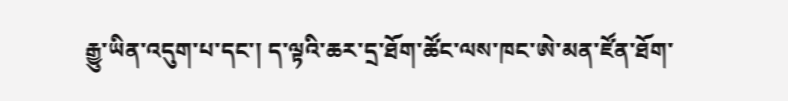རྒྱུ་ཡིན་འདུག་པ་དང་། ད་ལྟའི་ཆར་དྲ་ཐོག་ཚོང་ལས་ཁང་ཨེ་མན་ཛོན་ཐོག་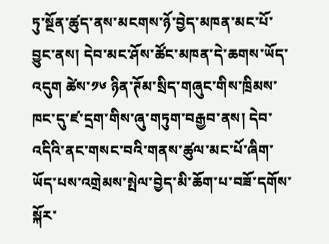ཏུ་སྔོན་ཚུད་ནས་མངགས་ཉོ་བྱེད་མཁན་མང་པོ་བྱུང་ནས། དེབ་མང་ཤོས་ཚོང་མཁན་དེ་ཆགས་ཡོད་འདུག ཚེས་༡༦ ཉིན་ཊོམ་སྲིད་གཞུང་གིས་ཁྲིམས་ཁང་དུ་ཛ་དྲག་གིས་ཞུ་གཏུག་བརྒྱབ་ནས། དེབ་འདིའི་ནང་གསང་བའི་གནས་ཚུལ་མང་པོ་ཞིག་ཡོད་པས་འགྲེམས་སྤེལ་བྱེད་མི་ཆོག་པ་བཟོ་དགོས་སྐོར་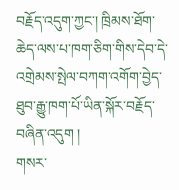བརྗོད་འདུག་ཀྱང་། ཁྲིམས་ཐོག་ཆེད་ལས་པ་ཁག་ཅིག་གིས་དེབ་དེ་འགྲེམས་སྤེལ་བཀག་འགོག་བྱེད་ཐུབ་རྒྱུ་ཁག་པོ་ཡིན་སྐོར་བརྗོད་བཞིན་འདུག །
གསར་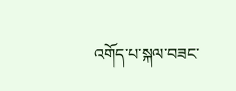འགོད་པ་སྐལ་བཟང་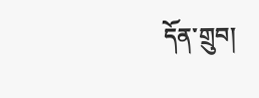དོན་གྲུབ།